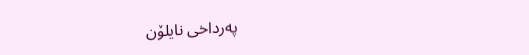په‌رداخی‌ نایلۆن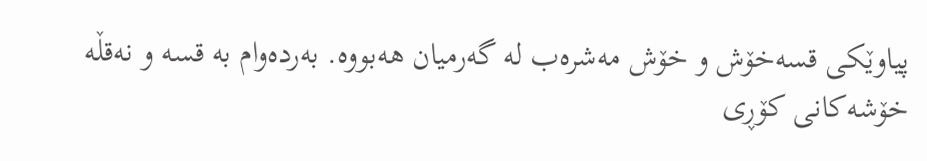پیاوێكی‌ قسه‌خۆش و خۆش مه‌شره‌ب له‌ گه‌رمیان هه‌بووه‌. به‌رده‌وام به‌ قسه‌ و نه‌قڵه‌ خۆشه‌كانی‌ كۆڕی‌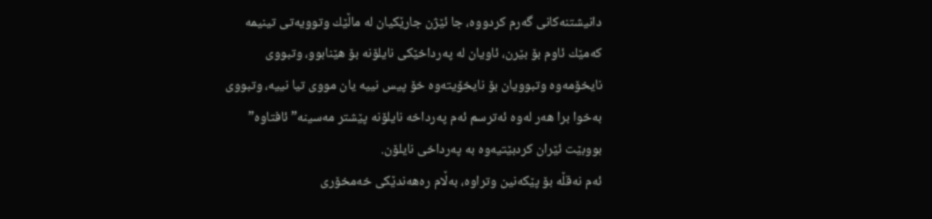دانیشتنه‌كانی‌ گه‌رم كردووه‌، جا ئێژن جارێكیان له‌ ماڵێك وتوویه‌تی‌ تینیمه‌ كه‌مێك ئاوم بۆ بێرن، ئاویان له‌ په‌رداخێكی‌ نایلۆنه‌ بۆ هێنابوو، وتبووی‌ نایخۆمه‌وه‌ وتبوویان بۆ نایخۆیته‌وه‌ خۆ پیس نییه‌ یان مووی‌ تیا نییه‌، وتبووی‌ به‌خوا برا هه‌ر له‌وه‌ ئه‌ترسم ئه‌م په‌رداخه‌ نایلۆنه‌ پێشتر مه‌سینه‌”ئافتاوه‌” بووبێت ئێران كردبێتیه‌وه‌ به‌ په‌رداخی‌ نایلۆن.
ئه‌م نه‌قڵه‌ بۆ پێكه‌نین وتراوه‌، به‌ڵام ره‌هه‌ندێكی‌ خه‌مخۆری‌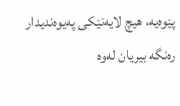پێوه‌یه‌، هیچ لایه‌نێكی‌ په‌یوه‌ندیدار ره‌نگه‌ بیریان له‌وه‌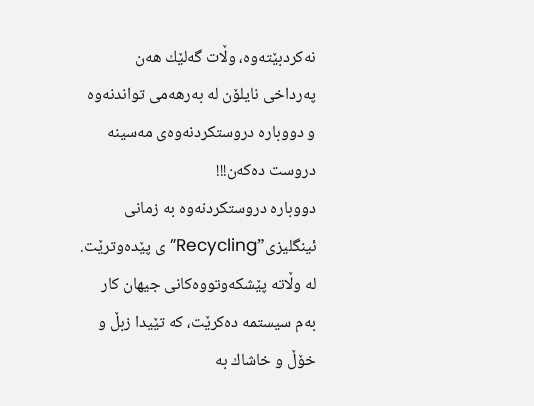نه‌كردبێته‌وه‌، وڵات گه‌لێك هه‌ن په‌رداخی‌ نایلۆن له‌ به‌رهه‌می‌ تواندنه‌وه‌ و دووباره‌ دروستكردنه‌وه‌ی‌ مه‌سینه‌ دروست ده‌كه‌ن!!!
دووباره‌ دروستكردنه‌وه‌ به‌ زمانی‌ ئینگلیزی‌”Recycling” ی‌ پێده‌وترێت. له‌ وڵاته‌ پێشكه‌وتووه‌كانی‌ جیهان كار به‌م سیستمه‌ ده‌كرێت، كه‌ تێیدا زبڵ و خۆڵ و خاشاك به‌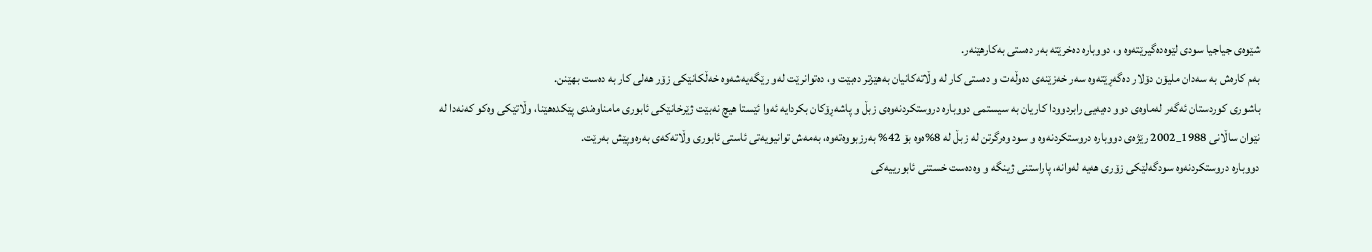شێوه‌ی‌ جیاجیا سودی‌ لێوه‌ده‌گیرێته‌وه‌ و، دووباره‌ ده‌خرێته‌ به‌ر ده‌ستی‌ به‌كارهێنه‌ر.
به‌م كاره‌ش به‌ سه‌دان ملیۆن دۆلار ده‌گه‌ڕێته‌وه‌ سه‌ر خه‌زێنه‌ی‌ ده‌وڵه‌ت و ده‌ستی‌ كار له‌ وڵاته‌كانیان به‌هێزتر ده‌بێت و، ده‌توانرێت له‌و رێگه‌یه‌شه‌وه‌ خه‌ڵكانێكی‌ زۆر هه‌لی‌ كار به‌ ده‌ست بهێنن.
باشوری‌ كوردستان ئه‌گه‌ر له‌ماوه‌ی‌ دوو ده‌یه‌یی‌ رابردوودا كاریان به‌ سیستمی‌ دووباره‌ دروستكردنه‌وه‌ی‌ زبڵ و پاشه‌ڕۆكان بكردایه‌ ئه‌وا ئێستا هیچ نه‌بێت ژێرخانێكی‌ ئابوری‌ مامناوه‌ندی‌ پێكده‌هێنا، وڵاتێكی‌ وه‌كو كه‌نه‌دا له‌ نێوان ساڵانی‌ 1988_2002 رێژه‌ی‌ دووباره‌ دروستكردنه‌وه‌ و سود وه‌رگرتن له‌ زبڵ له‌ 8%ه‌وه‌ بۆ 42% به‌رزبووه‌ته‌وه‌، به‌مه‌ش توانیویه‌تی‌ ئاستی‌ ئابوری‌ وڵاته‌كه‌ی‌ به‌ره‌وپێش به‌رێت.
دووباره‌ دروستكردنه‌وه‌ سودگه‌لێكی‌ زۆری‌ هه‌یه‌ له‌وانه‌، پاراستنی‌ ژینگه‌ و وه‌ده‌ست خستنی‌ ئابورییه‌كی‌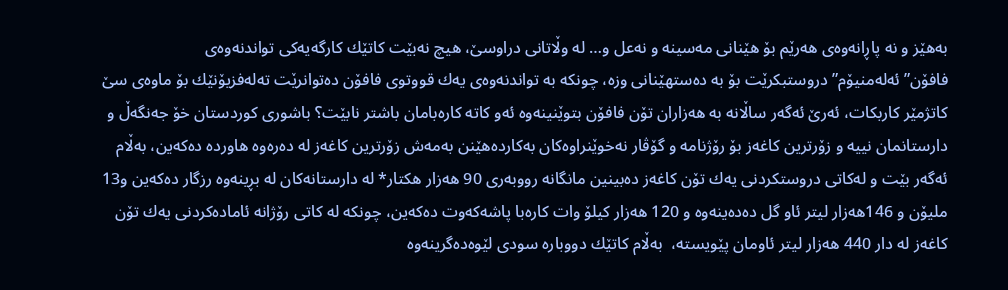به‌هێز و نه‌ پاڕانه‌وه‌ی‌ هه‌رێم بۆ هێنانی‌ مه‌سینه‌ و نه‌عل و… له‌ وڵاتانی‌ دراوسێ، هیچ نه‌بێت كاتێك كارگه‌یه‌كی‌ تواندنه‌وه‌ی‌ فافۆن”ئه‌له‌منیۆم” دروستبكرێت بۆ به‌ ده‌ستهێنانی‌ وزه‌، چونكه‌ به‌ تواندنه‌وه‌ی‌ یه‌ك قووتوی‌ فافۆن ده‌توانرێت ته‌له‌فزیۆنێك بۆ ماوه‌ی‌ سێ كاتژمێر كاربكات، ئه‌رێ‌ ئه‌گه‌ر ساڵانه‌ به‌ هه‌زاران تۆن فافۆن بتوێنینه‌وه‌ ئه‌و كاته‌ كاره‌بامان باشتر نابێت؟ باشوری‌ كوردستان خۆ جه‌نگه‌ڵ و دارستانمان نییه‌ و زۆرترین كاغه‌ز بۆ رۆژنامه‌ و گۆڤار نه‌خوێنراوه‌كان به‌كارده‌هێنن به‌مه‌ش زۆرترین كاغه‌ز له‌ ده‌ره‌وه‌ هاورده‌ ده‌كه‌ین، به‌ڵام ئه‌گه‌ر بێت و له‌كاتی‌ دروستكردنی‌ یه‌ك تۆن كاغه‌ز ده‌بینین مانگانه‌ رووبه‌ری‌ 90 هه‌زار هكتار* له‌ دارستانه‌كان له‌ بڕینه‌وه‌ رزگار ده‌كه‌ین و13 ملیۆن و 146هه‌زار لیتر ئاو گل ده‌ده‌ینه‌وه‌ و 120 هه‌زار كیلۆ وات كاره‌با پاشه‌كه‌وت ده‌كه‌ین، چونكه‌ له‌ كاتی‌ رۆژانه‌ ئاماده‌كردنی‌ یه‌ك تۆن كاغه‌ز له‌ دار 440 هه‌زار لیتر ئاومان پێویسته‌،  به‌ڵام كاتێك دووباره‌ سودی‌ لێوه‌ده‌گرینه‌وه‌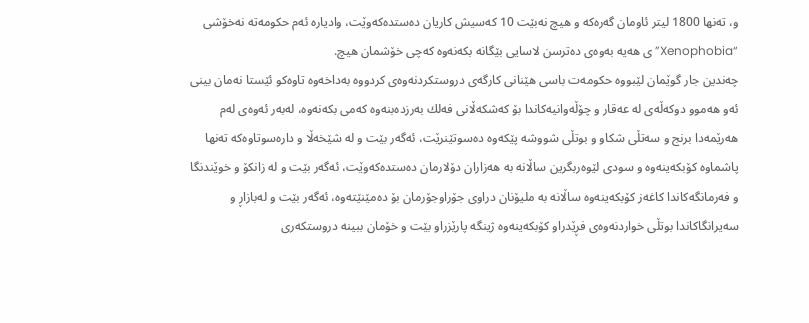و، ته‌نها 1800 لیتر ئاومان گه‌ره‌كه‌ و هیچ نه‌بێت 10 كه‌سیش كاریان ده‌ستده‌كه‌وێت، وادیاره‌ ئه‌م حكومه‌ته‌ نه‌خۆشی‌ “Xenophobia” ی هه‌یه‌ به‌وه‌ی‌ ده‌ترسن لاسایی‌ بێگانه‌ بكه‌نه‌وه‌ كه‌چی‌ خۆشمان هیچ.
چه‌ندین جار گوێمان لێبووه‌ حكومه‌ت باسی‌ هێنانی‌ كارگه‌ی‌ دروستكردنه‌وه‌ی‌ كردووه‌ به‌داخه‌وه‌ تاوه‌كو ئێستا نه‌مان بینی‌ ئه‌و هه‌موو دوكه‌ڵه‌ی‌ له‌ عه‌قار و چۆڵه‌وانیه‌كاندا بۆ كه‌شكه‌ڵانی‌ فه‌لك به‌رزده‌بنه‌وه‌ كه‌می‌ بكه‌نه‌وه‌، له‌به‌ر ئه‌وه‌ی‌ له‌م هه‌رێمه‌دا برنج و سه‌تڵی‌ شكاو و بوتڵی‌ شووشه‌ پێكه‌وه‌ ده‌سوتێنرێت، ئه‌گه‌ر بێت و له‌ شێخه‌ڵا و داره‌سوتاوه‌كه‌ ته‌نها پاشماوه‌ كۆبكه‌ینه‌وه‌ و سودی‌ لێوه‌ربگرین ساڵانه‌ به‌ هه‌زاران دۆلارمان ده‌ستده‌كه‌وێت، ئه‌گه‌ر بێت و له‌ زانكۆ و خوێندنگا و فه‌رمانگه‌كاندا كاغه‌ز كۆبكه‌ینه‌وه‌ ساڵانه‌ به‌ ملیۆنان دراوی‌ جۆراوجۆرمان بۆ ده‌مێنێته‌وه‌، ئه‌گه‌ر بێت و له‌بازاڕ و سه‌یرانگاكاندا بوتڵی‌ خواردنه‌وه‌ی‌ فڕێدراو كۆبكه‌ینه‌وه‌ ژینگه‌ پارێزراو بێت و خۆمان ببینه‌ دروستكه‌ری‌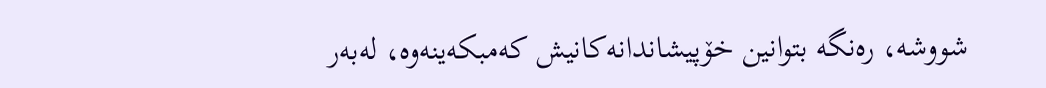شووشه‌، ره‌نگه‌ بتوانین خۆپیشاندانه‌كانیش كه‌مبكه‌ینه‌وه‌، له‌به‌ر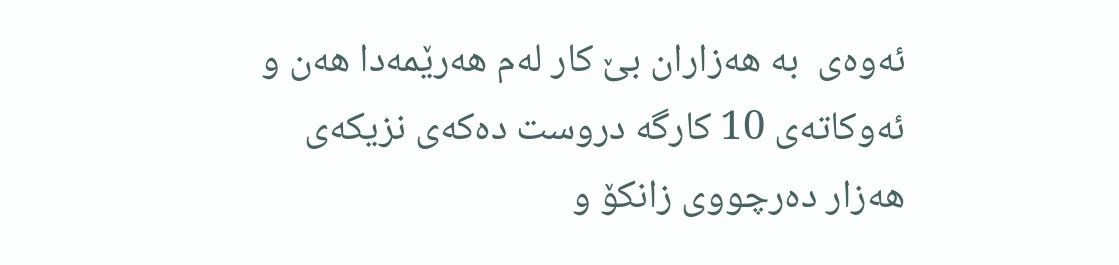ئه‌وه‌ی‌  به‌ هه‌زاران بێ كار له‌م هه‌رێمه‌دا هه‌ن و ئه‌وكاته‌ی‌ 10 كارگه‌ دروست ده‌كه‌ی‌ نزیكه‌ی‌ هه‌زار ده‌رچووی‌ زانكۆ و